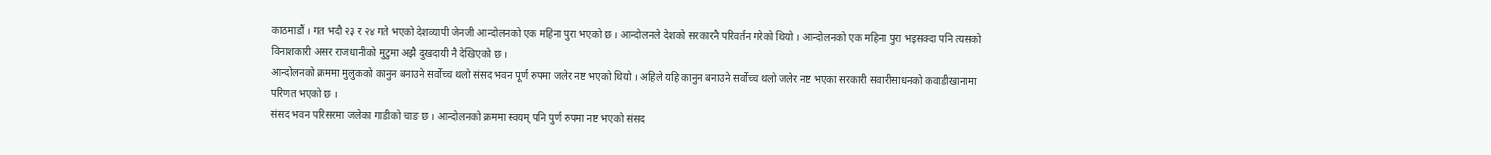काठमाडौं । गत भदौ २३ र २४ गते भएको देशव्यापी जेनजी आन्दोलनको एक महिना पुरा भएको छ । आन्दोलनले देशको सरकारनै परिवर्तन गरेको थियो । आन्दोलनको एक महिना पुरा भइसक्दा पनि त्यसको विनाशकारी असर राजधानीको मुटुमा अझै दुखदायी नै देखिएको छ ।
आन्दोलनको क्रममा मुलुकको कानुन बनाउने सर्वोच्च थलो संसद भवन पूर्ण रुपमा जलेर नष्ट भएको थियो । अहिले यहि कानुन बनाउने सर्वोच्च थलो जलेर नष्ट भएका सरकारी सवारीसाधनको कवाडीखानामा परिणत भएको छ ।
संसद भवन परिसरमा जलेका गाडीको चाङ छ । आन्दोलनको क्रममा स्वयम् पनि पुर्ण रुपमा नष्ट भएको संसद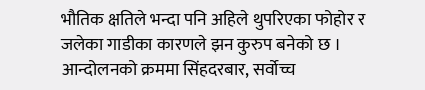भौतिक क्षतिले भन्दा पनि अहिले थुपरिएका फोहोर र जलेका गाडीका कारणले झन कुरुप बनेको छ ।
आन्दोलनको क्रममा सिंहदरबार, सर्वोच्च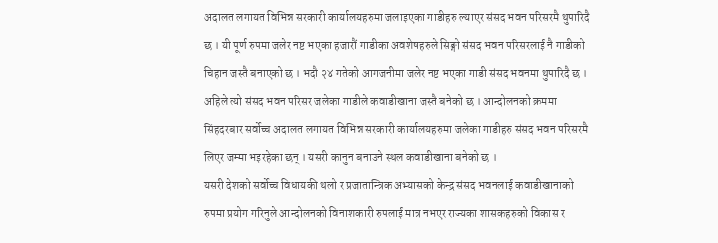अदालत लगायत विभिन्न सरकारी कार्यालयहरुमा जलाइएका गाडीहरु ल्याएर संसद भवन परिसरमै थुपारिदै छ । यी पूर्ण रुपमा जलेर नष्ट भएका हजारौं गाडीका अवशेषहरुले सिङ्गो संसद भवन परिसरलाई नै गाडीको चिहान जस्तै बनाएको छ । भदौ २४ गतेको आगजनीमा जलेर नष्ट भएका गाडी संसद भवनमा थुपारिदै छ । अहिले त्यो संसद भवन परिसर जलेका गाडीले कवाडीखाना जस्तै बनेको छ । आन्दोलनको क्रममा सिंहदरबार सर्वोच्च अदालत लगायत विभिन्न सरकारी कार्यालयहरुमा जलेका गाडीहरु संसद भवन परिसरमै लिएर जम्मा भइरहेका छन् । यसरी कानुन बनाउने स्थल कवाडीखाना बनेको छ ।
यसरी देशको सर्वोच्च विधायकी थलो र प्रजातान्त्रिक अभ्यासको केन्द्र संसद भवनलाई कवाडीखानाको रुपमा प्रयोग गरिनुले आन्दोलनको विनाशकारी रुपलाई मात्र नभएर राज्यका शासकहरुको विकास र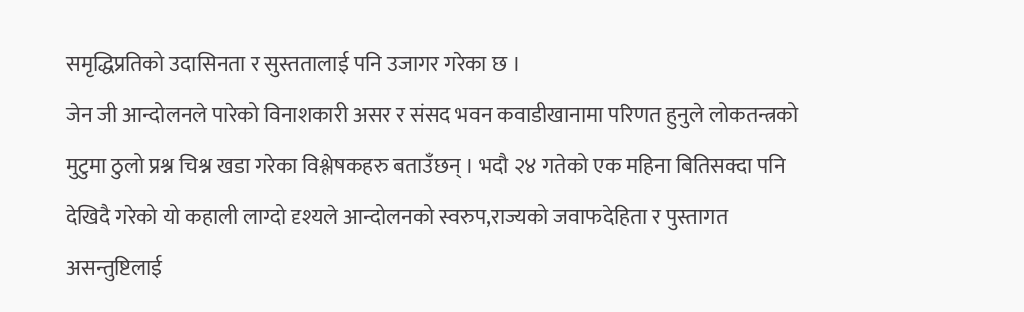समृद्धिप्रतिको उदासिनता र सुस्ततालाई पनि उजागर गरेका छ ।
जेन जी आन्दोलनले पारेको विनाशकारी असर र संसद भवन कवाडीखानामा परिणत हुनुले लोकतन्त्रको मुटुमा ठुलो प्रश्न चिश्न खडा गरेका विश्लेषकहरु बताउँछन् । भदौ २४ गतेको एक महिना बितिसक्दा पनि देखिदै गरेको यो कहाली लाग्दो दृश्यले आन्दोलनको स्वरुप,राज्यको जवाफदेहिता र पुस्तागत असन्तुष्टिलाई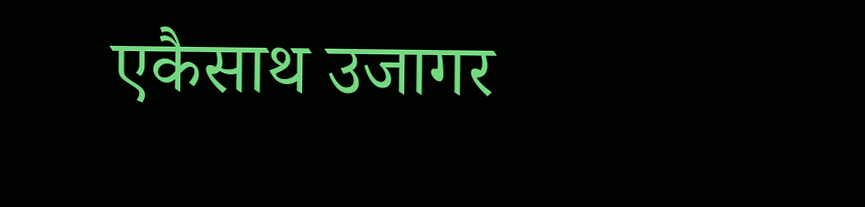एकैसाथ उजागर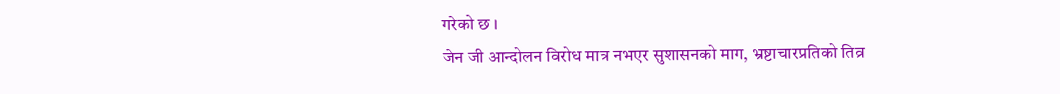गरेको छ ।
जेन जी आन्दोलन विरोध मात्र नभएर सुशासनको माग, भ्रष्टाचारप्रतिको तिव्र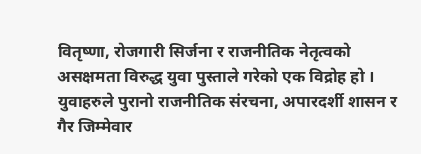वितृष्णा, रोजगारी सिर्जना र राजनीतिक नेतृत्वको असक्षमता विरुद्ध युवा पुस्ताले गरेको एक विद्रोह हो । युवाहरुले पुरानो राजनीतिक संरचना, अपारदर्शी शासन र गैर जिम्मेवार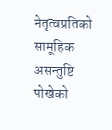नेतृत्वप्रतिको सामूहिक असन्तुष्टि पोखेको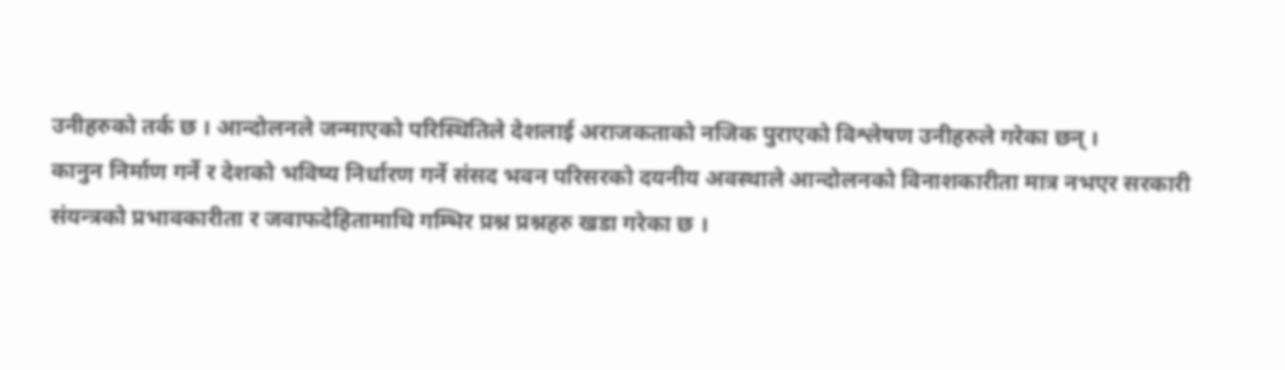उनीहरुको तर्क छ । आन्दोलनले जन्माएको परिस्थितिले देशलाई अराजकताको नजिक पुराएको विश्लेषण उनीहरुले गरेका छन् ।
कानुन निर्माण गर्ने र देशको भविष्य निर्धारण गर्ने संसद भवन परिसरको दयनीय अवस्थाले आन्दोलनको विनाशकारीता मात्र नभएर सरकारी संयन्त्रको प्रभावकारीता र जवाफदेहितामाथि गम्भिर प्रश्न प्रश्नहरु खडा गरेका छ ।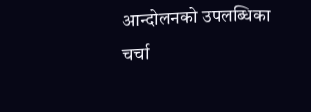आन्दोलनको उपलब्धिका चर्चा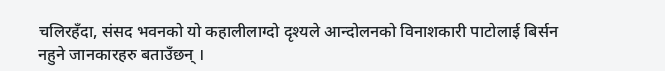चलिरहँदा, संसद भवनको यो कहालीलाग्दो दृश्यले आन्दोलनको विनाशकारी पाटोलाई बिर्सन नहुने जानकारहरु बताउँछन् ।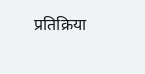प्रतिक्रिया